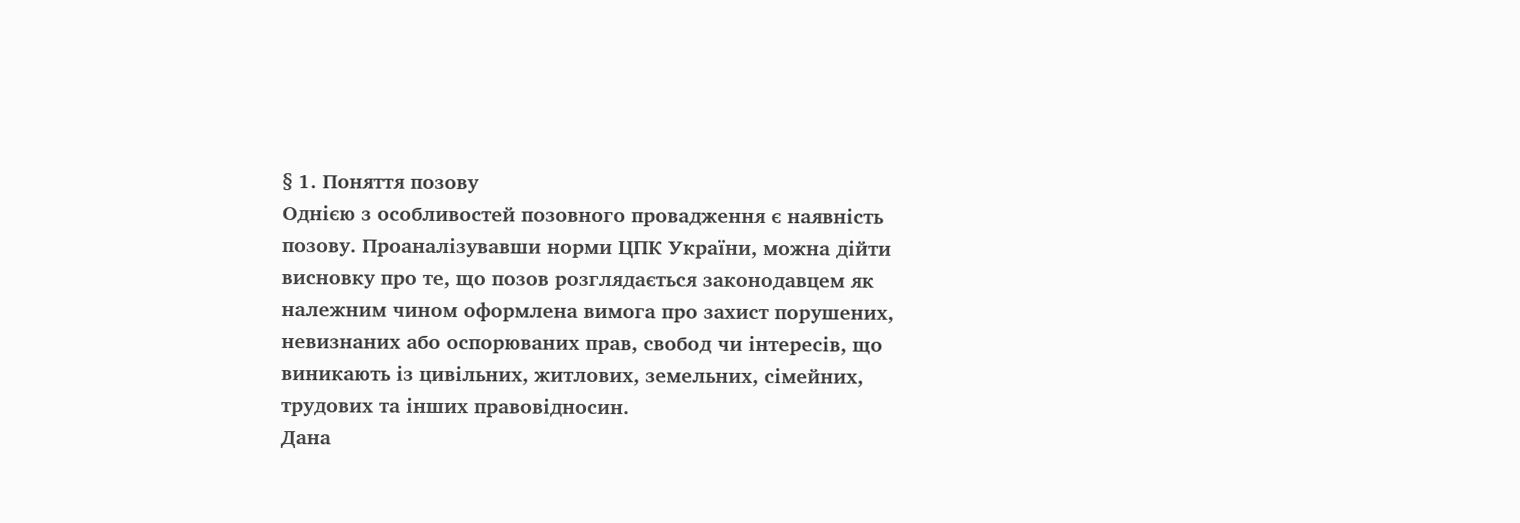§ 1. Поняття позову
Однією з особливостей позовного провадження є наявність позову. Проаналізувавши норми ЦПК України, можна дійти висновку про те, що позов розглядається законодавцем як належним чином оформлена вимога про захист порушених, невизнаних або оспорюваних прав, свобод чи інтересів, що виникають із цивільних, житлових, земельних, сімейних, трудових та інших правовідносин.
Дана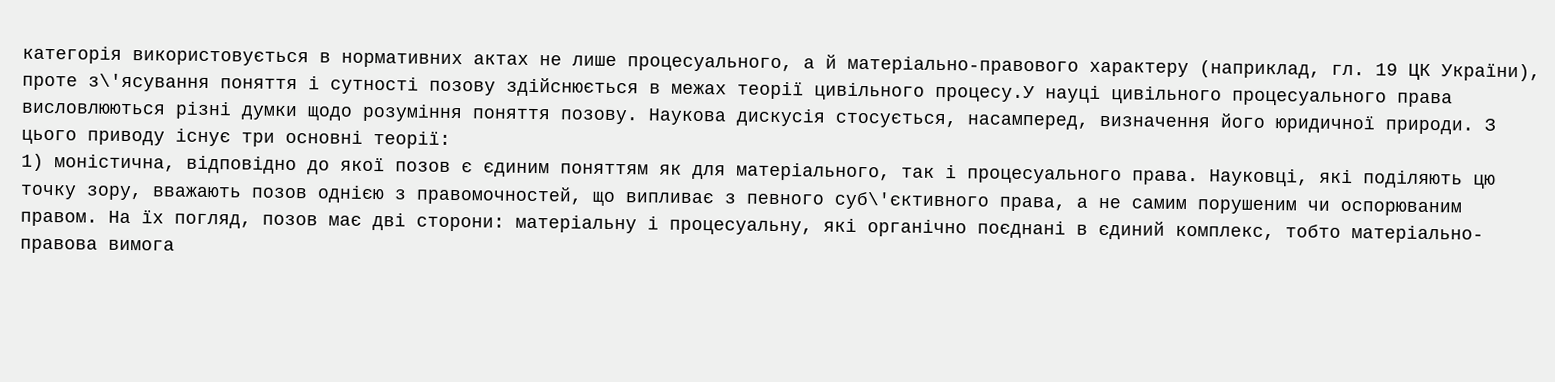категорія використовується в нормативних актах не лише процесуального, а й матеріально-правового характеру (наприклад, гл. 19 ЦК України), проте з\'ясування поняття і сутності позову здійснюється в межах теорії цивільного процесу.У науці цивільного процесуального права висловлюються різні думки щодо розуміння поняття позову. Наукова дискусія стосується, насамперед, визначення його юридичної природи. З цього приводу існує три основні теорії:
1) моністична, відповідно до якої позов є єдиним поняттям як для матеріального, так і процесуального права. Науковці, які поділяють цю точку зору, вважають позов однією з правомочностей, що випливає з певного суб\'єктивного права, а не самим порушеним чи оспорюваним правом. На їх погляд, позов має дві сторони: матеріальну і процесуальну, які органічно поєднані в єдиний комплекс, тобто матеріально-правова вимога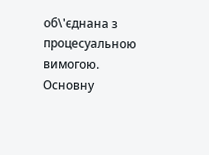об\'єднана з процесуальною вимогою. Основну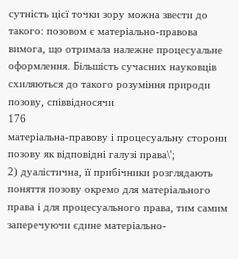сутність цієї точки зору можна звести до такого: позовом є матеріально-правова вимога, що отримала належне процесуальне оформлення. Більшість сучасних науковців схиляються до такого розуміння природи позову, співвідносячи
176
матеріальна-правову і процесуальну сторони позову як відповідні галузі права\';
2) дуалістична, її прибічники розглядають поняття позову окремо для матеріального права і для процесуального права, тим самим заперечуючи єдине матеріально-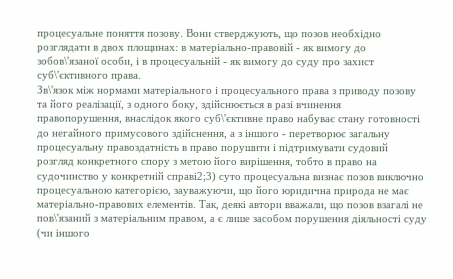процесуальне поняття позову. Вони стверджують, що позов необхідно розглядати в двох площинах: в матеріально-правовій - як вимогу до зобов\'язаної особи, і в процесуальній - як вимогу до суду про захист суб\'єктивного права.
Зв\'язок між нормами матеріального і процесуального права з приводу позову та його реалізації, з одного боку, здійснюється в разі вчинення правопорушення, внаслідок якого суб\'єктивне право набуває стану готовності до негайного примусового здійснення, а з іншого - перетворює загальну процесуальну правоздатність в право порушити і підтримувати судовий розгляд конкретного спору з метою його вирішення, тобто в право на судочинство у конкретній справі2;3) суто процесуальна визнає позов виключно процесуальною категорією, зауважуючи, що його юридична природа не має матеріально-правових елементів. Так, деякі автори вважали, що позов взагалі не пов\'язаний з матеріальним правом, а є лише засобом порушення діяльності суду (чи іншого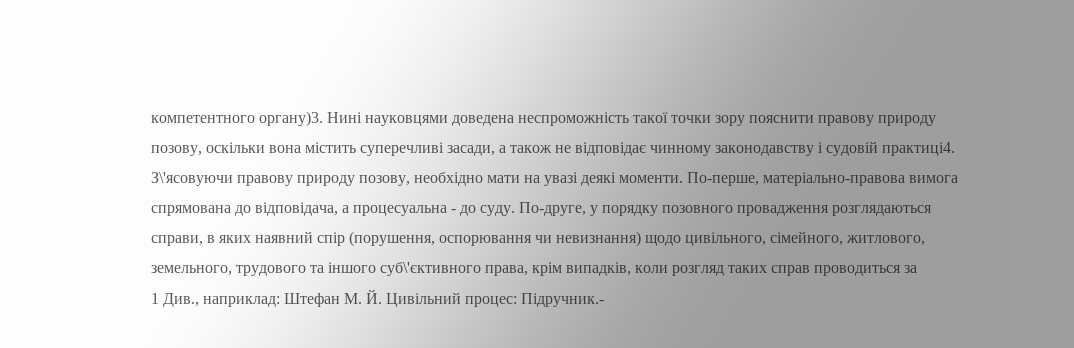компетентного органу)3. Нині науковцями доведена неспроможність такої точки зору пояснити правову природу позову, оскільки вона містить суперечливі засади, а також не відповідає чинному законодавству і судовій практиці4.
З\'ясовуючи правову природу позову, необхідно мати на увазі деякі моменти. По-перше, матеріально-правова вимога спрямована до відповідача, а процесуальна - до суду. По-друге, у порядку позовного провадження розглядаються справи, в яких наявний спір (порушення, оспорювання чи невизнання) щодо цивільного, сімейного, житлового, земельного, трудового та іншого суб\'єктивного права, крім випадків, коли розгляд таких справ проводиться за
1 Див., наприклад: Штефан М. Й. Цивільний процес: Підручник.-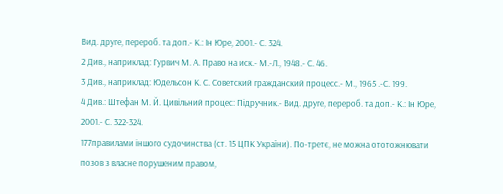Вид. друге, перероб. та доп.- К.: Ін Юре, 2001.- С. 324.
2 Див., наприклад: Гурвич М. А. Право на иск.- М.-Л., 1948.- С. 46.
3 Див., наприклад: Юдельсон К. С. Советский гражданский процесс.- М., 1965 .-С. 199.
4 Див.: Штефан М. Й. Цивільний процес: Підручник.- Вид. друге, перероб. та доп.- К.: Ін Юре, 2001.- С. 322-324.
177правилами іншого судочинства (ст. 15 ЦПК України). По-третє, не можна ототожнювати позов з власне порушеним правом,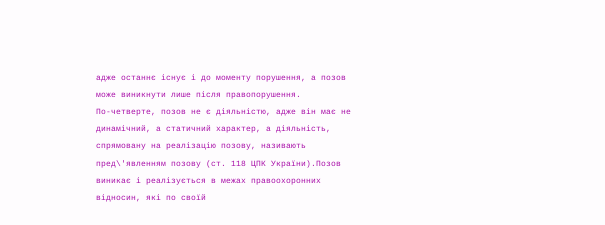адже останнє існує і до моменту порушення, а позов може виникнути лише після правопорушення.
По-четверте, позов не є діяльністю, адже він має не динамічний, а статичний характер, а діяльність, спрямовану на реалізацію позову, називають пред\'явленням позову (ст. 118 ЦПК України).Позов виникає і реалізується в межах правоохоронних відносин, які по своїй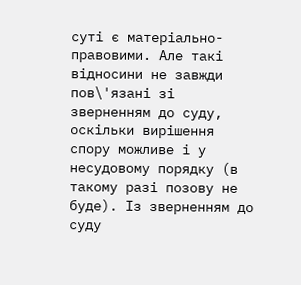суті є матеріально-правовими. Але такі відносини не завжди пов\'язані зі зверненням до суду, оскільки вирішення спору можливе і у несудовому порядку (в такому разі позову не буде). Із зверненням до суду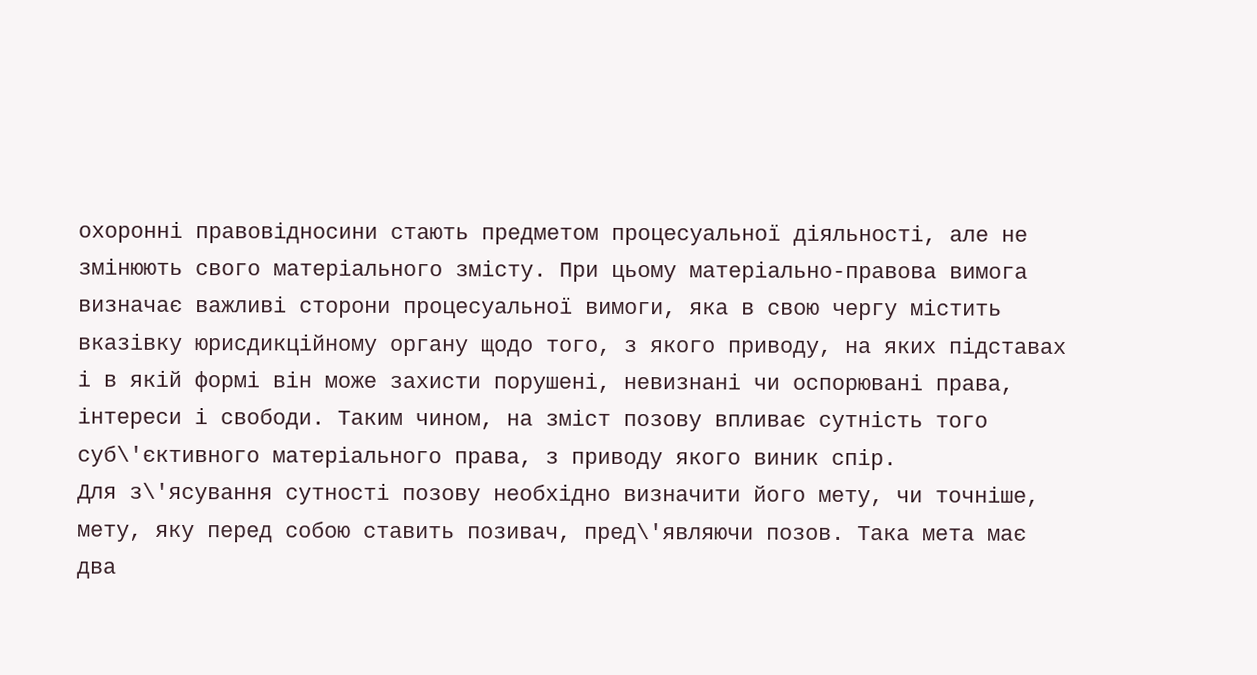охоронні правовідносини стають предметом процесуальної діяльності, але не змінюють свого матеріального змісту. При цьому матеріально-правова вимога визначає важливі сторони процесуальної вимоги, яка в свою чергу містить вказівку юрисдикційному органу щодо того, з якого приводу, на яких підставах і в якій формі він може захисти порушені, невизнані чи оспорювані права, інтереси і свободи. Таким чином, на зміст позову впливає сутність того суб\'єктивного матеріального права, з приводу якого виник спір.
Для з\'ясування сутності позову необхідно визначити його мету, чи точніше, мету, яку перед собою ставить позивач, пред\'являючи позов. Така мета має два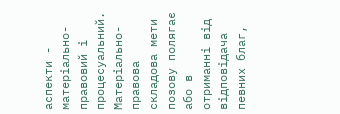аспекти - матеріально-правовий і процесуальний. Матеріально-правова складова мети позову полягає або в отриманні від відповідача певних благ,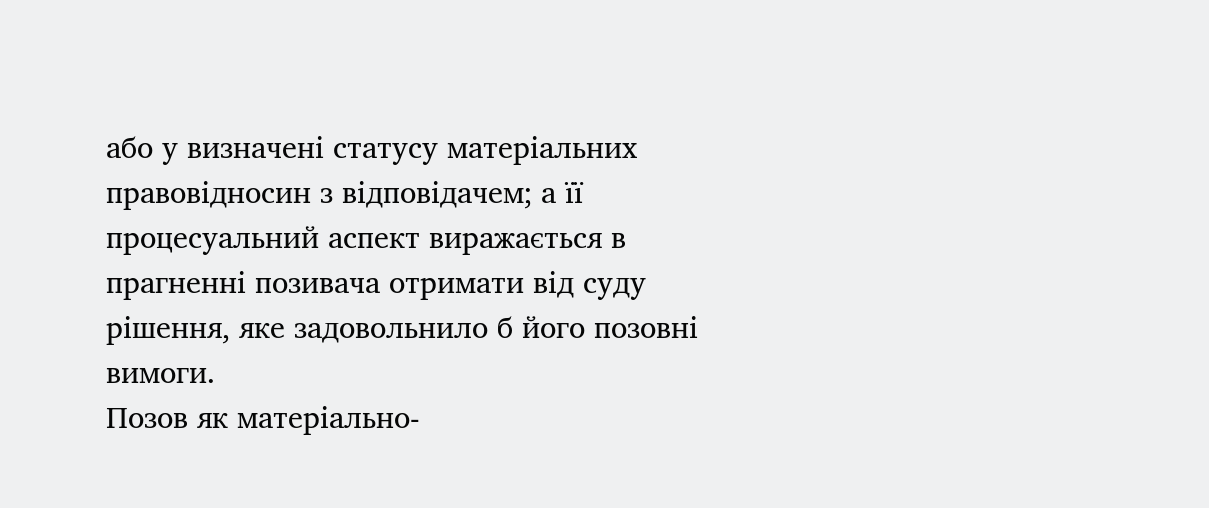або у визначені статусу матеріальних правовідносин з відповідачем; а її процесуальний аспект виражається в прагненні позивача отримати від суду рішення, яке задовольнило б його позовні вимоги.
Позов як матеріально-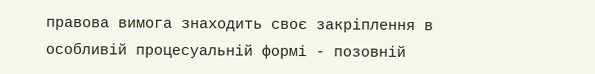правова вимога знаходить своє закріплення в особливій процесуальній формі - позовній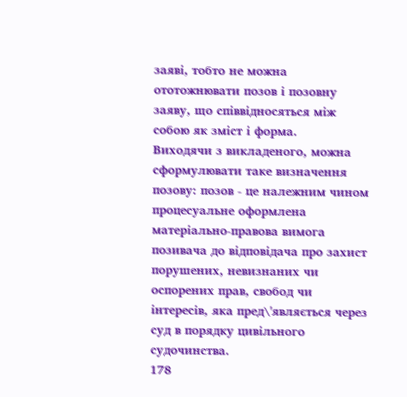заяві, тобто не можна ототожнювати позов і позовну заяву, що співвідносяться між собою як зміст і форма.
Виходячи з викладеного, можна сформулювати таке визначення позову: позов - це належним чином процесуальне оформлена матеріально-правова вимога позивача до відповідача про захист порушених, невизнаних чи оспорених прав, свобод чи інтересів, яка пред\'являється через суд в порядку цивільного судочинства.
178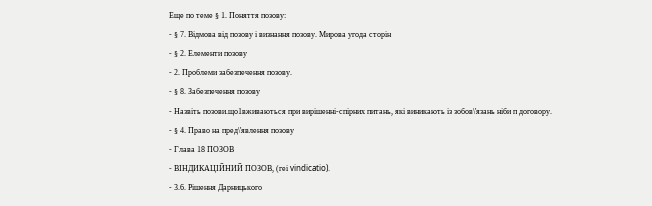Еще по теме § 1. Поняття позову:
- § 7. Відмова від позову і визнання позову. Мирова угода сторін
- § 2. Елементи позову
- 2. Проблеми забезпечення позову.
- § 8. Забезпечення позову
- Назвіть позови.що1вживаються при вирішенні-спірних питань, які виникають із зобов\'язань ніби п договору.
- § 4. Право на пред\'явлення позову
- Глава 18 ПОЗОВ
- ВІНДИКАЦІЙНИЙ ПОЗОВ, (геі vindicatio).
- 3.6. Рішення Дарницького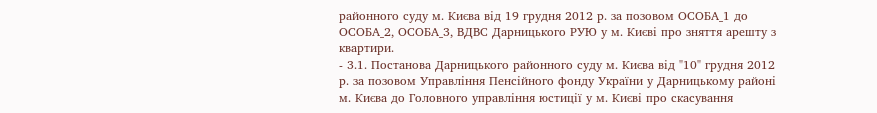районного суду м. Києва від 19 грудня 2012 р. за позовом ОСОБА_1 до ОСОБА_2, ОСОБА_3, ВДВС Дарницького РУЮ у м. Києві про зняття арешту з квартири.
- 3.1. Постанова Дарницького районного суду м. Києва від "10" грудня 2012 р. за позовом Управління Пенсійного фонду України у Дарницькому районі м. Києва до Головного управління юстиції у м. Києві про скасування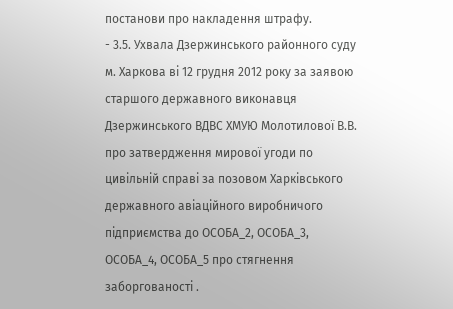постанови про накладення штрафу.
- 3.5. Ухвала Дзержинського районного суду м. Харкова ві 12 грудня 2012 року за заявою старшого державного виконавця Дзержинського ВДВС ХМУЮ Молотилової В.В. про затвердження мирової угоди по цивільній справі за позовом Харківського державного авіаційного виробничого підприємства до ОСОБА_2, ОСОБА_3, ОСОБА_4, ОСОБА_5 про стягнення заборгованості .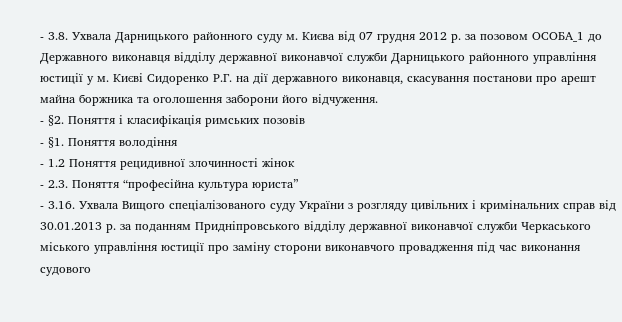- 3.8. Ухвала Дарницького районного суду м. Києва від 07 грудня 2012 р. за позовом ОСОБА_1 до Державного виконавця відділу державної виконавчої служби Дарницького районного управління юстиції у м. Києві Сидоренко Р.Г. на дії державного виконавця, скасування постанови про арешт майна боржника та оголошення заборони його відчуження.
- §2. Поняття і класифікація римських позовів
- §1. Поняття володіння
- 1.2 Поняття рецидивної злочинності жінок
- 2.3. Поняття “професійна культура юриста”
- 3.16. Ухвала Вищого спеціалізованого суду України з розгляду цивільних і кримінальних справ від 30.01.2013 р. за поданням Придніпровського відділу державної виконавчої служби Черкаського міського управління юстиції про заміну сторони виконавчого провадження під час виконання судового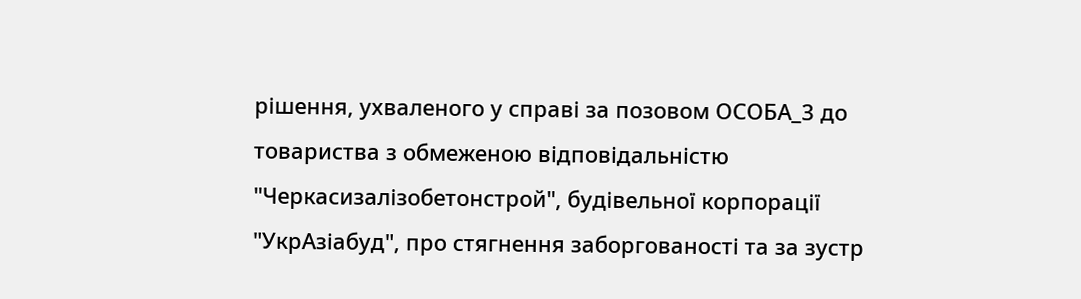рішення, ухваленого у справі за позовом ОСОБА_3 до товариства з обмеженою відповідальністю "Черкасизалізобетонстрой", будівельної корпорації "УкрАзіабуд", про стягнення заборгованості та за зустр